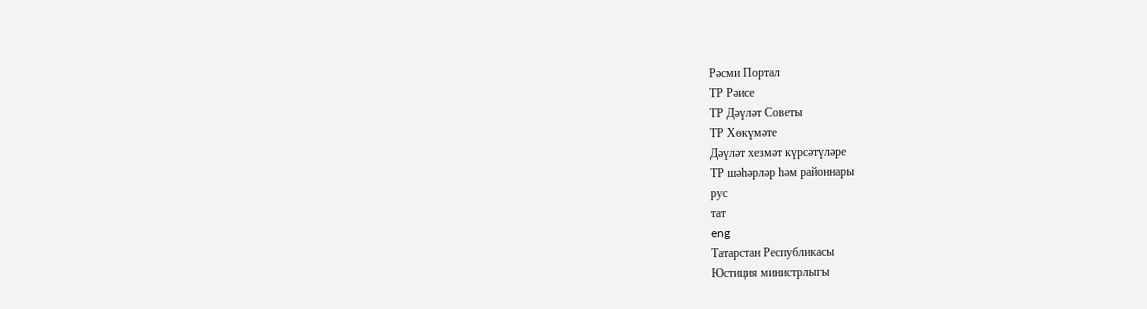Рәсми Портал
ТР Рәисе
ТР Дәүләт Советы
ТР Хөкүмәте
Дәүләт хезмәт күрсәтүләре
ТР шәһәрләр һәм районнары
рус
тат
eng
Татарстан Республикасы
Юстиция министрлыгы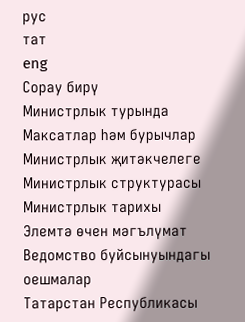рус
тат
eng
Сорау бирү
Министрлык турында
Максатлар һәм бурычлар
Министрлык җитәкчелеге
Министрлык структурасы
Министрлык тарихы
Элемтә өчен мәгълүмат
Ведомство буйсынуындагы оешмалар
Татарстан Республикасы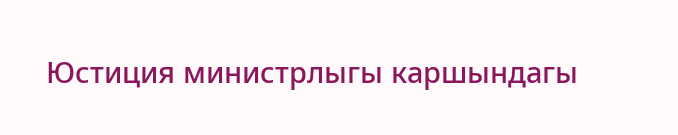Юстиция министрлыгы каршындагы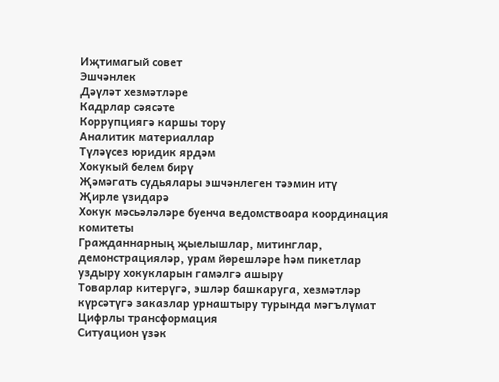Иҗтимагый совет
Эшчәнлек
Дәүләт хезмәтләре
Кадрлар сәясәте
Коррупциягә каршы тору
Аналитик материаллар
Түләүсез юридик ярдәм
Хокукый белем бирү
Җәмәгать судьялары эшчәнлеген тәэмин итү
Җирле үзидарә
Хокук мәсьәләләре буенча ведомствоара координация комитеты
Гражданнарның җыелышлар, митинглар, демонстрацияләр, урам йөрешләре һәм пикетлар уздыру хокукларын гамәлгә ашыру
Товарлар китерүгә, эшләр башкаруга, хезмәтләр күрсәтүгә заказлар урнаштыру турында мәгълүмат
Цифрлы трансформация
Ситуацион үзәк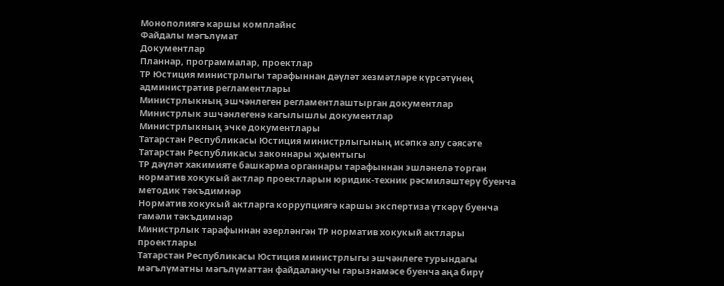Монополиягә каршы комплайнс
Файдалы мәгълүмат
Документлар
Планнар, программалар, проектлар
ТР Юстиция министрлыгы тарафыннан дәүләт хезмәтләре күрсәтүнең административ регламентлары
Министрлыкның эшчәнлеген регламентлаштырган документлар
Министрлык эшчәнлегенә кагылышлы документлар
Министрлыкның эчке документлары
Татарстан Республикасы Юстиция министрлыгының исәпкә алу сәясәте
Татарстан Республикасы законнары җыентыгы
ТР дәүләт хакимияте башкарма органнары тарафыннан эшләнелә торган норматив хокукый актлар проектларын юридик-техник рәсмиләштерү буенча методик тәкъдимнәр
Норматив хокукый актларга коррупциягә каршы экспертиза үткәрү буенча гамәли тәкъдимнәр
Министрлык тарафыннан әзерләнгән ТР норматив хокукый актлары проектлары
Татарстан Республикасы Юстиция министрлыгы эшчәнлеге турындагы мәгълүматны мәгълүматтан файдаланучы гарызнамәсе буенча аңа бирү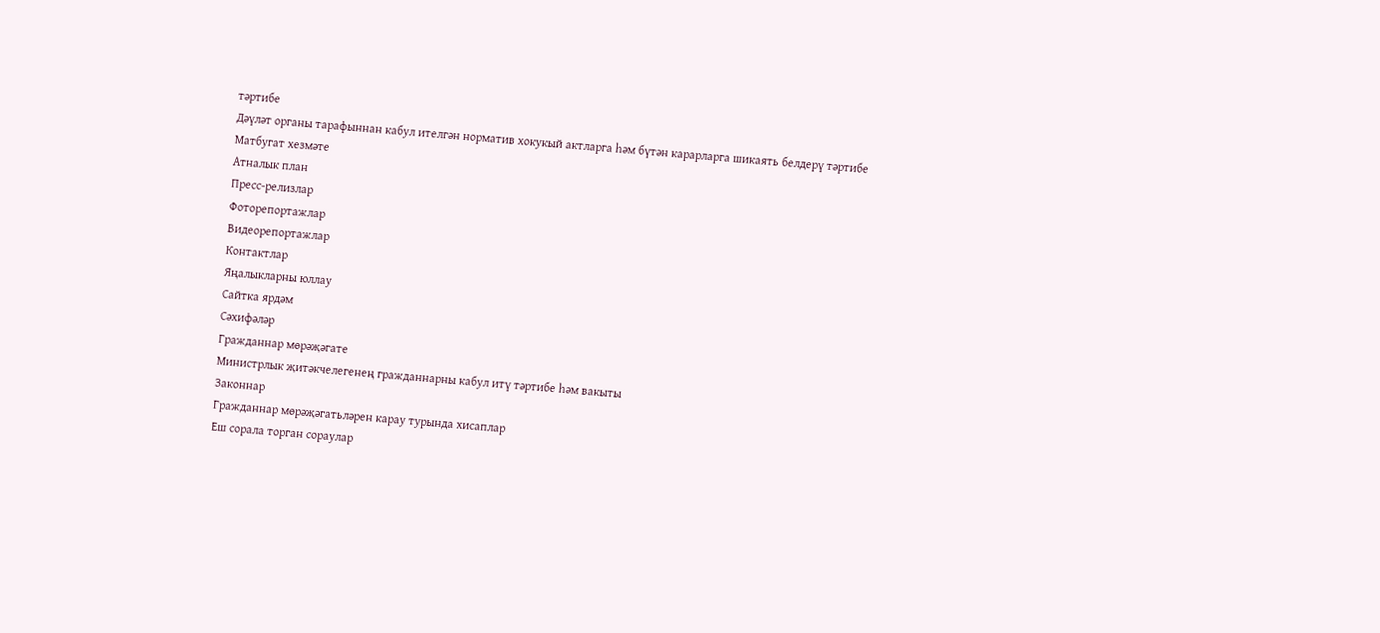тәртибе
Дәүләт органы тарафыннан кабул ителгән норматив хокукый актларга һәм бүтән карарларга шикаять белдерү тәртибе
Матбугат хезмәте
Атналык план
Пресс-релизлар
Фоторепортажлар
Видеорепортажлар
Контактлар
Яңалыкларны юллау
Сайтка ярдәм
Сәхифәләр
Гражданнар мөрәҗәгате
Министрлык җитәкчелегенең гражданнарны кабул итү тәртибе һәм вакыты
Законнар
Гражданнар мөрәҗәгатьләрен карау турында хисаплар
Еш сорала торган сораулар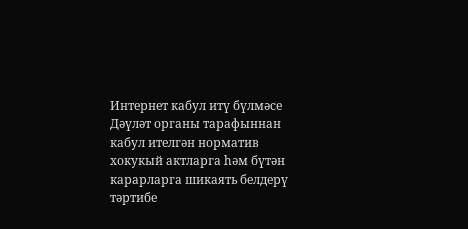Интернет кабул итү бүлмәсе
Дәүләт органы тарафыннан кабул ителгән норматив хокукый актларга һәм бүтән карарларга шикаять белдерү тәртибе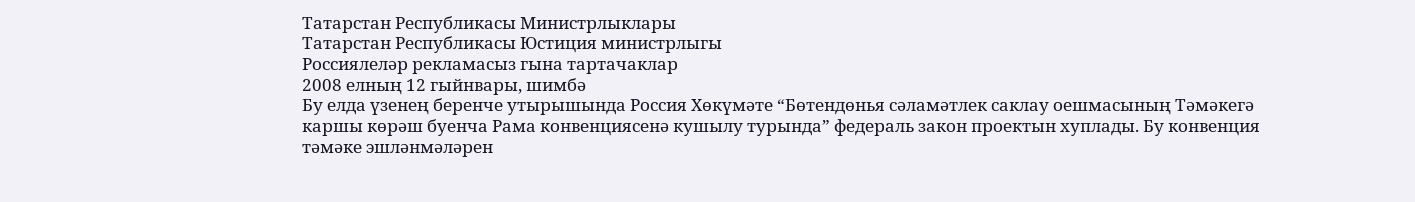Татарстан Республикасы Министрлыклары
Татарстан Республикасы Юстиция министрлыгы
Россиялеләр рекламасыз гына тартачаклар
2008 елның 12 гыйнвары, шимбә
Бу елда үзенең беренче утырышында Россия Хөкүмәте “Бөтендөнья сәламәтлек саклау оешмасының Тәмәкегә каршы көрәш буенча Рама конвенциясенә кушылу турында” федераль закон проектын хуплады. Бу конвенция тәмәке эшләнмәләрен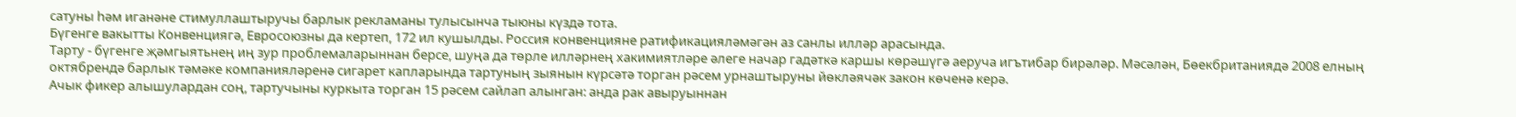сатуны һәм иганәне стимуллаштыручы барлык рекламаны тулысынча тыюны күздә тота.
Бүгенге вакытты Конвенциягә, Евросоюзны да кертеп, 172 ил кушылды. Россия конвенцияне ратификацияләмәгән аз санлы илләр арасында.
Тарту - бүгенге җәмгыятьнең иң зур проблемаларыннан берсе, шуңа да төрле илләрнең хакимиятләре әлеге начар гадәткә каршы көрәшүгә аеруча игътибар бирәләр. Мәсәлән, Бөекбританиядә 2008 елның октябрендә барлык тәмәке компанияләренә сигарет капларында тартуның зыянын күрсәтә торган рәсем урнаштыруны йөкләячәк закон көченә керә.
Ачык фикер алышулардан соң, тартучыны куркыта торган 15 рәсем сайлап алынган: анда рак авыруыннан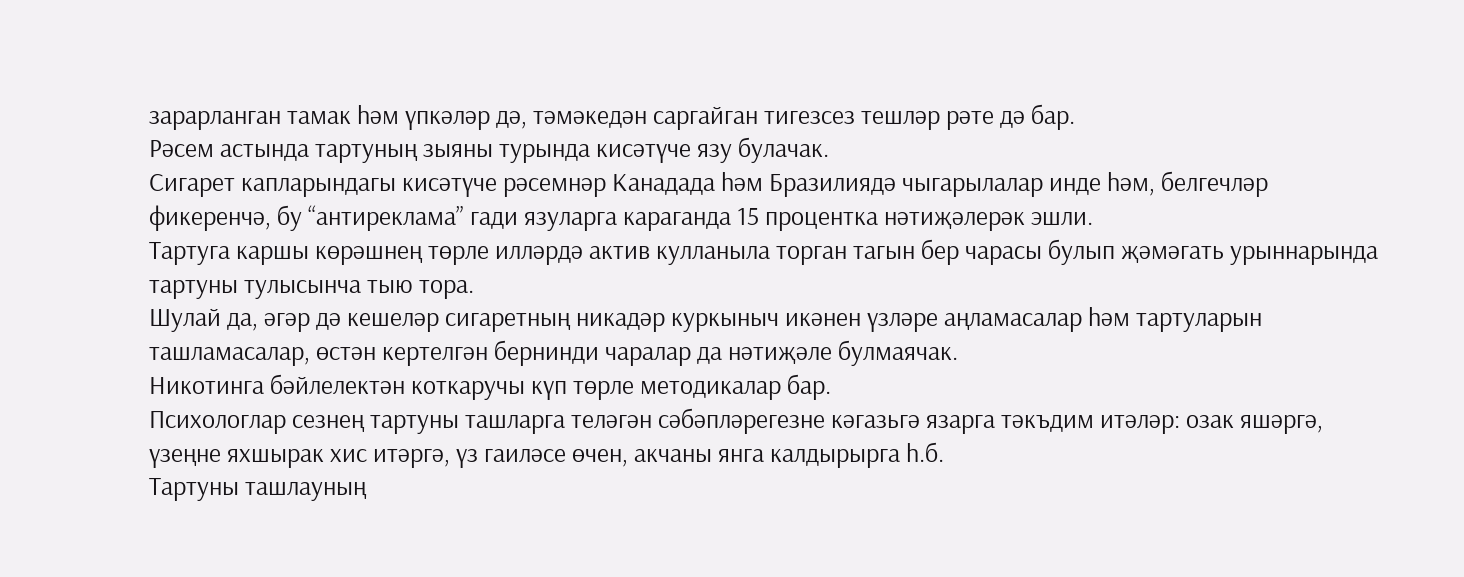зарарланган тамак һәм үпкәләр дә, тәмәкедән саргайган тигезсез тешләр рәте дә бар.
Рәсем астында тартуның зыяны турында кисәтүче язу булачак.
Сигарет капларындагы кисәтүче рәсемнәр Канадада һәм Бразилиядә чыгарылалар инде һәм, белгечләр фикеренчә, бу “антиреклама” гади язуларга караганда 15 процентка нәтиҗәлерәк эшли.
Тартуга каршы көрәшнең төрле илләрдә актив кулланыла торган тагын бер чарасы булып җәмәгать урыннарында тартуны тулысынча тыю тора.
Шулай да, әгәр дә кешеләр сигаретның никадәр куркыныч икәнен үзләре аңламасалар һәм тартуларын ташламасалар, өстән кертелгән бернинди чаралар да нәтиҗәле булмаячак.
Никотинга бәйлелектән коткаручы күп төрле методикалар бар.
Психологлар сезнең тартуны ташларга теләгән сәбәпләрегезне кәгазьгә язарга тәкъдим итәләр: озак яшәргә, үзеңне яхшырак хис итәргә, үз гаиләсе өчен, акчаны янга калдырырга һ.б.
Тартуны ташлауның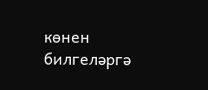көнен билгеләргә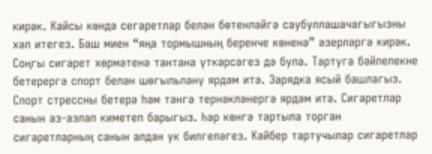кирәк. Кайсы көндә сегаретлар белән бөтенләйгә саубуллашачагыгызны хәл итегез. Баш миен “яңа тормышның беренче көненә” әзерләргә кирәк. Соңгы сигарет хөрмәтенә тантана үткәрсәгез дә була. Тартуга бәйлелекне бетерергә спорт белән шөгыльләнү ярдәм итә. Зарядка ясый башлагыз. Спорт стрессны бетерә һәм тәнгә тернәкләнергә ярдәм итә. Сигаретлар санын аз-азлап киметеп барыгыз. Һәр көнгә тартыла торган сигаретларның санын алдан ук билгеләгез. Кайбер тартучылар сигаретлар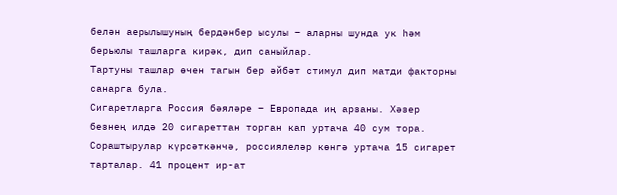белән аерылышуның бердәнбер ысулы – аларны шунда ук һәм берьюлы ташларга кирәк, дип саныйлар.
Тартуны ташлар өчен тагын бер әйбәт стимул дип матди факторны санарга була.
Сигаретларга Россия бәяләре – Европада иң арзаны. Хәзер безнең илдә 20 сигареттан торган кап уртача 40 сум тора. Сораштырулар күрсәткәнчә, россиялеләр көнгә уртача 15 сигарет тарталар. 41 процент ир-ат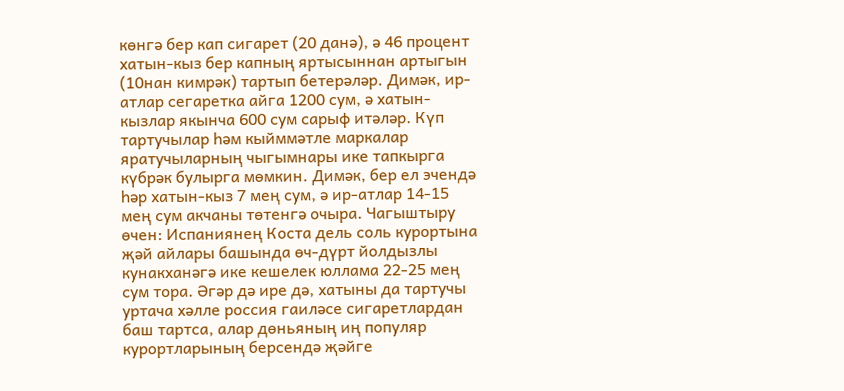көнгә бер кап сигарет (20 данә), ә 46 процент хатын-кыз бер капның яртысыннан артыгын (10нан кимрәк) тартып бетерәләр. Димәк, ир-атлар сегаретка айга 1200 сум, ә хатын-кызлар якынча 600 сум сарыф итәләр. Күп тартучылар һәм кыйммәтле маркалар яратучыларның чыгымнары ике тапкырга күбрәк булырга мөмкин. Димәк, бер ел эчендә һәр хатын-кыз 7 мең сум, ә ир-атлар 14-15 мең сум акчаны төтенгә очыра. Чагыштыру өчен: Испаниянең Коста дель соль курортына җәй айлары башында өч-дүрт йолдызлы кунакханәгә ике кешелек юллама 22-25 мең сум тора. Әгәр дә ире дә, хатыны да тартучы уртача хәлле россия гаиләсе сигаретлардан баш тартса, алар дөньяның иң популяр курортларының берсендә җәйге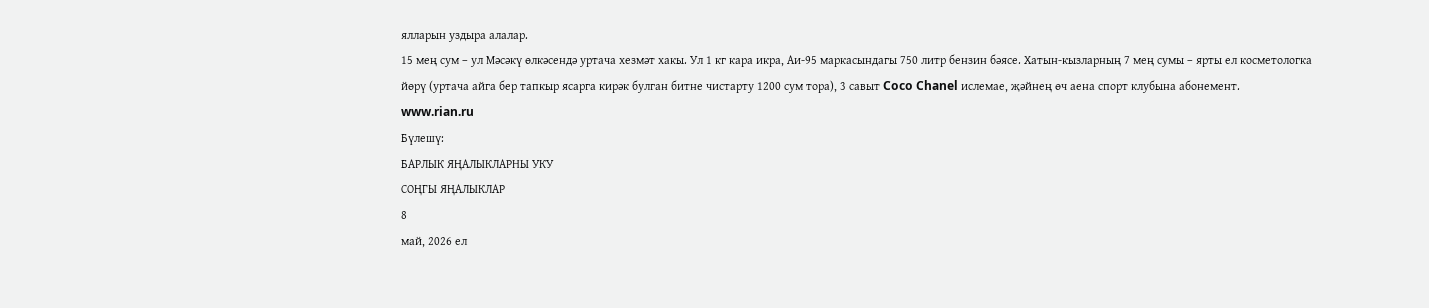ялларын уздыра алалар.
15 мең сум – ул Мәсәкү өлкәсендә уртача хезмәт хакы. Ул 1 кг кара икра, Аи-95 маркасындагы 750 литр бензин бәясе. Хатын-кызларның 7 мең сумы – ярты ел косметологка йөрү (уртача айга бер тапкыр ясарга кирәк булган битне чистарту 1200 сум тора), 3 савыт Coco Chanel ислемае, җәйнең өч аена спорт клубына абонемент.
www.rian.ru
Бүлешү:
БАРЛЫК ЯҢАЛЫКЛАРНЫ УКУ
СОҢГЫ ЯҢАЛЫКЛАР
8
май, 2026 ел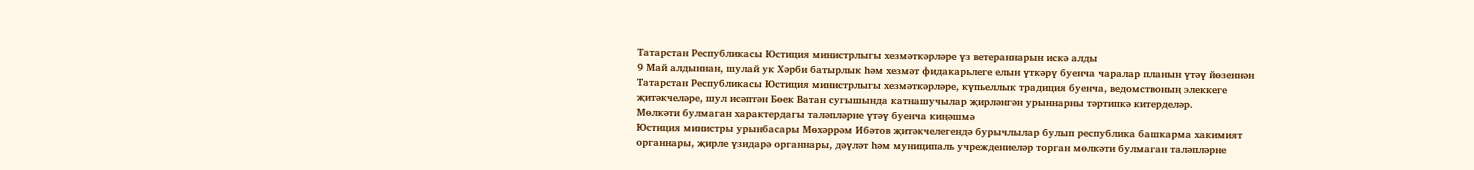Татарстан Республикасы Юстиция министрлыгы хезмәткәрләре үз ветераннарын искә алды
9 Май алдыннан, шулай ук Хәрби батырлык һәм хезмәт фидакарьлеге елын үткәрү буенча чаралар планын үтәү йөзеннән Татарстан Республикасы Юстиция министрлыгы хезмәткәрләре, күпьеллык традиция буенча, ведомствоның элеккеге җитәкчеләре, шул исәптән Бөек Ватан сугышында катнашучылар җирләнгән урыннарны тәртипкә китерделәр.
Мөлкәти булмаган характердагы таләпләрне үтәү буенча киңәшмә
Юстиция министры урынбасары Мөхәррәм Ибәтов җитәкчелегендә бурычлылар булып республика башкарма хакимият органнары, җирле үзидарә органнары, дәүләт һәм муниципаль учреждениеләр торган мөлкәти булмаган таләпләрне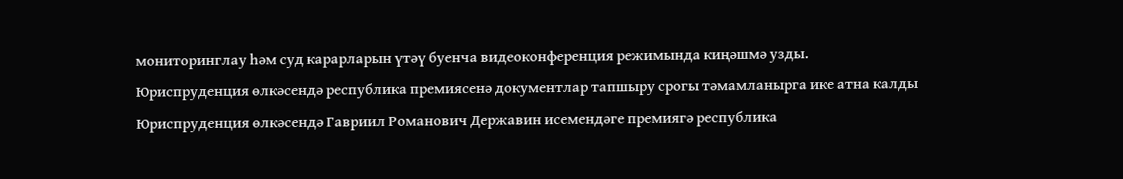мониторинглау һәм суд карарларын үтәү буенча видеоконференция режимында киңәшмә узды.
Юриспруденция өлкәсендә республика премиясенә документлар тапшыру срогы тәмамланырга ике атна калды
Юриспруденция өлкәсендә Гавриил Романович Державин исемендәге премиягә республика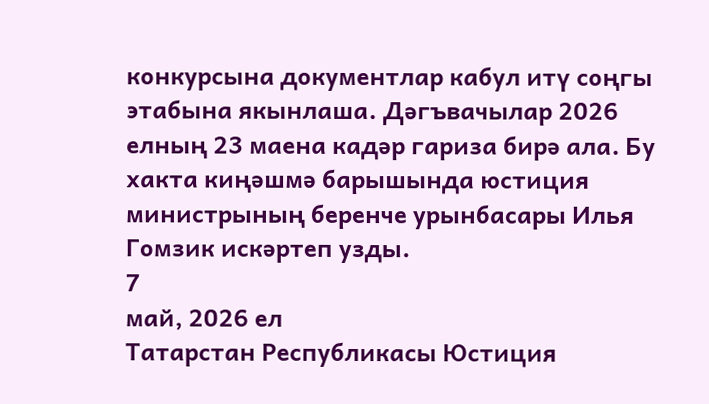конкурсына документлар кабул итү соңгы этабына якынлаша. Дәгъвачылар 2026 елның 23 маена кадәр гариза бирә ала. Бу хакта киңәшмә барышында юстиция министрының беренче урынбасары Илья Гомзик искәртеп узды.
7
май, 2026 ел
Татарстан Республикасы Юстиция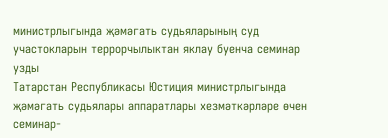министрлыгында җәмәгать судьяларының суд участокларын террорчылыктан яклау буенча семинар узды
Татарстан Республикасы Юстиция министрлыгында җәмәгать судьялары аппаратлары хезмәткәрләре өчен семинар-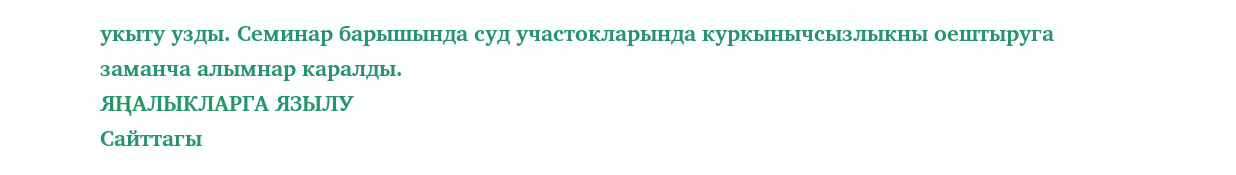укыту узды. Семинар барышында суд участокларында куркынычсызлыкны оештыруга заманча алымнар каралды.
ЯҢАЛЫКЛАРГА ЯЗЫЛУ
Сайттагы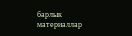барлык материаллар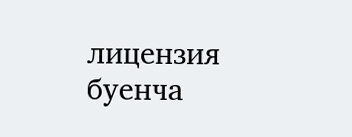лицензия буенча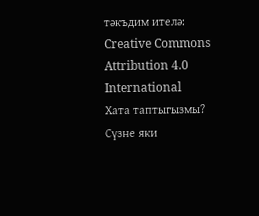тәкъдим ителә:
Creative Commons Attribution 4.0 International
Хата таптыгызмы?
Сүзне яки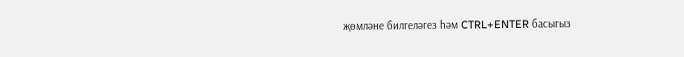җөмләне билгеләгез һәм CTRL+ENTER басыгыз